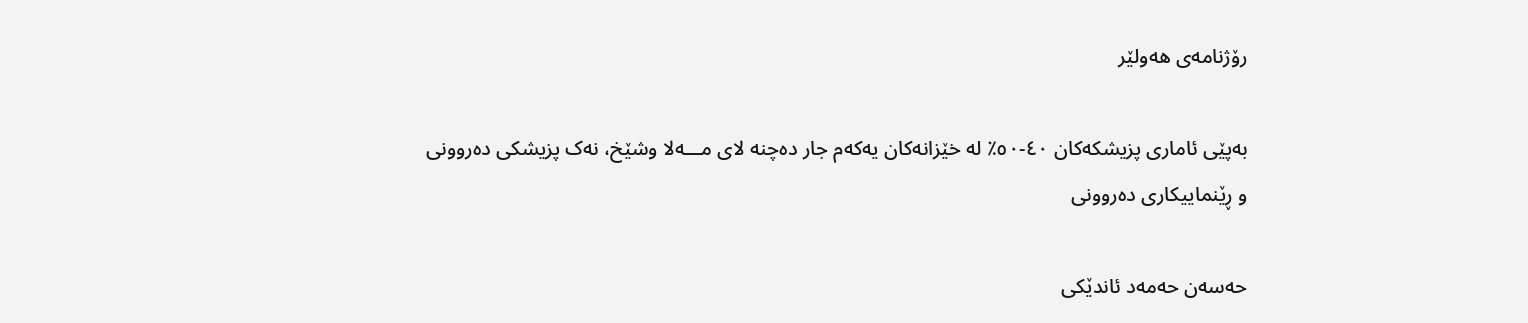رۆژنامەی ھەولێر

بەپێی ئاماری پزیشکەکان ٤٠-٥٠٪ لە خێزانەکان یەکەم جار دەچنە لای مـــەلا وشێخ، نەک پزیشکی دەروونی و ڕێنماییکاری دەروونی

حەسەن حەمەد ئاندێكی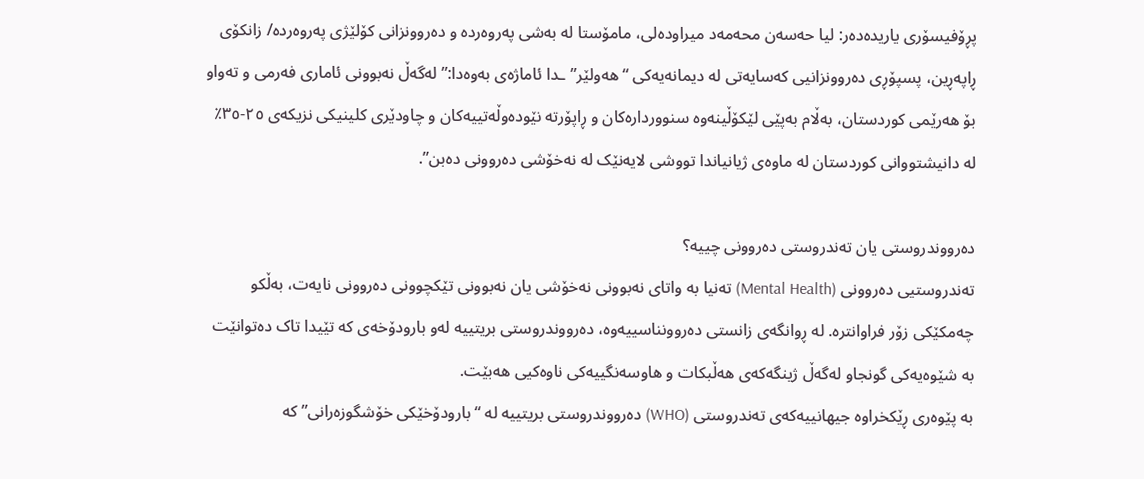پڕۆفیسۆری یاریدەدەر: لیا حەسەن محەمەد میراودەلی، مامۆستا لە بەشی پەروەردە و دەروونزانی کۆلێژی پەروەردە/ زانکۆی ڕاپەڕین، پسپۆڕی دەروونزانیی کەسایەتی لە دیمانەیەكی “هەولێر”ـدا ئاماژەی بەوەدا:” لەگەڵ نەبوونی ئاماری فەرمی و تەواو بۆ هەرێمی کوردستان، بەڵام بەپێی لێکۆڵینەوە سنووردارەکان و ڕاپۆرتە نێودەوڵەتییەکان و چاودێری کلینیکی نزیکەی ٢٥-٣٥٪ لە دانیشتووانی کوردستان لە ماوەی ژیانیاندا تووشی لایەنێک لە نەخۆشی دەروونی دەبن”.

دەرووندروستی یان تەندروستی دەروونی چییە؟
تەندروستیی دەروونی (Mental Health) تەنیا بە واتای نەبوونی نەخۆشی یان نەبوونی تێکچوونی دەروونی نایەت، بەڵکو چەمکێکی زۆر فراوانترە. لە ڕوانگەی زانستی دەروونناسییەوە، دەرووندروستی بریتییە لەو بارودۆخەی کە تێیدا تاک دەتوانێت بە شێوەیەکی گونجاو لەگەڵ ژینگەکەی هەڵبکات و هاوسەنگییەکی ناوەکیی هەبێت.
بە پێوەری ڕێکخراوە جیهانییەکەی تەندروستی (WHO) دەرووندروستی بریتییە لە “بارودۆخێکی خۆشگوزەرانی” کە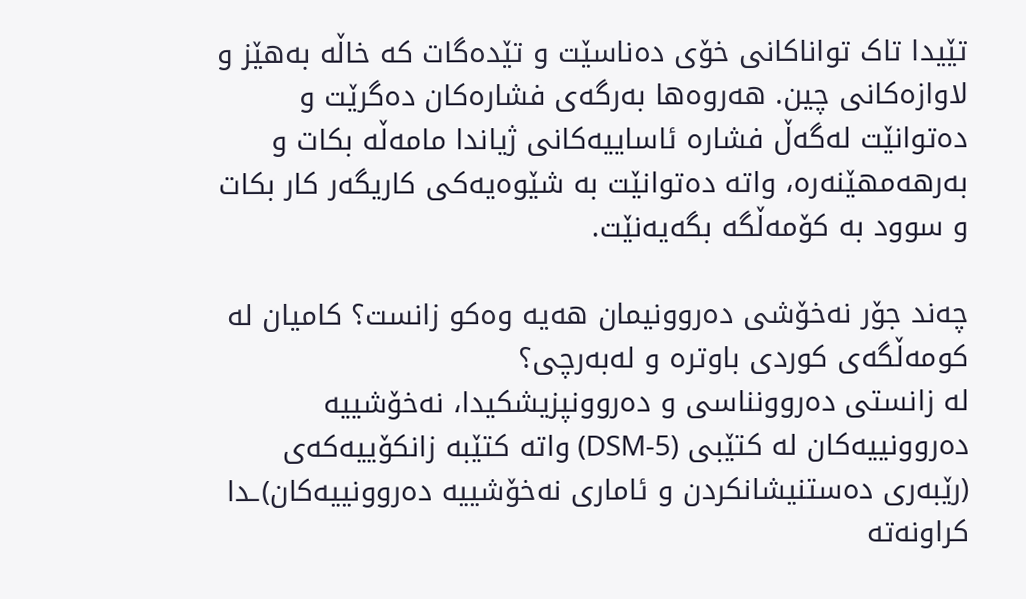تێیدا تاک تواناکانی خۆی دەناسێت و تێدەگات کە خاڵە بەهێز و لاوازەکانی چین. هەروەها بەرگەی فشارەکان دەگرێت و دەتوانێت لەگەڵ فشارە ئاساییەکانی ژیاندا مامەڵە بکات و بەرهەمهێنەرە، واتە دەتوانێت بە شێوەیەکی کاریگەر کار بکات و سوود بە کۆمەڵگە بگەیەنێت.

چەند جۆر نەخۆشی دەروونیمان هەیە وەكو زانست؟ كامیان لە كومەڵگەی كوردی باوترە و لەبەرچی؟
لە زانستی دەروونناسی و دەروونپزیشکیدا، نەخۆشییە دەروونییەکان لە کتێبی (DSM-5) واتە کتێبە زانکۆییەکەی (رێبەری دەستنیشانکردن و ئاماری نەخۆشییە دەروونییەکان)ـدا کراونەتە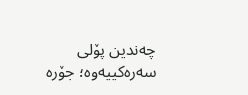چەندین پۆلی سەرەکییەوە؛ جۆرە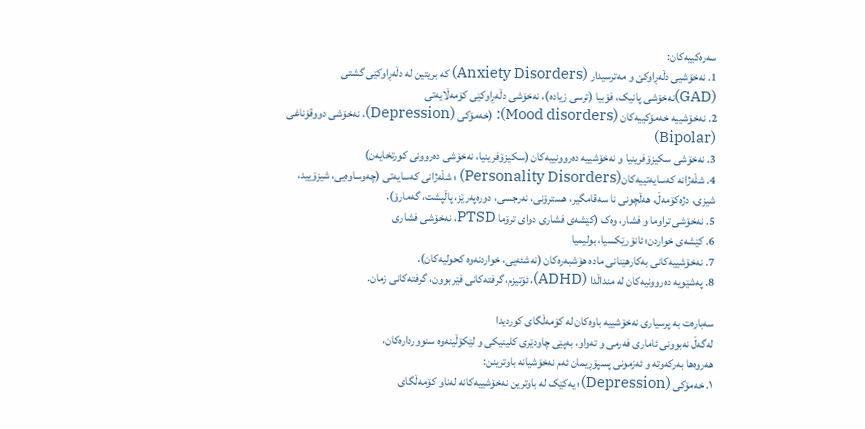سەرەکییەکان:
1. نەخۆشیی دڵەڕاوکێ و مەترسیدار (Anxiety Disorders) کە بریتین لە دڵەڕاوکێی گشتی (GAD)نەخۆشی پانیک، فۆبیا (ترسی زیادە)، نەخۆشی دڵەڕاوکێی کۆمەڵایەتی
2. نەخۆشییە خەمۆکییەکان (Mood disorders): (خەمۆکی (Depression)، نەخۆشی دووقۆناغی (Bipolar)
3. نەخۆشی سکیزۆفرینیا و نەخۆشییە دەروونییەکان (سکیزۆفرینیا، نەخۆشی دەروونی کورتخایەن)
4. شڵەژانە کەسایەتییەکان(Personality Disorders) ؛ شڵەژانی کەسایەتی (چەوساوەیی، شیزۆیید، شیزی، دژەکۆمەڵ، هەڵچونی نا سەقامگیر، هسترۆنی، نەرجسی، دورەپەرێز، پاڵپشت، گەمارۆ).
5. نەخۆشی تراوما و فشار، وەک (کێشەی فشاری دوای ترۆما PTSD، نەخۆشی فشاری
6. کێشەی خواردن؛ ئانۆرێکسیا، بولیمیا
7. نەخۆشییەکانی بەکارهێنانی مادە هۆشبەرەکان (نەشئەیی، خواردنەوە کحولیەکان).
8. پەشێویە دەروونیەکان لە منداڵدا (ADHD)، ئۆتیزم، گرفتەکانی فێربوون، گرفتەکانی زمان.

سەبارەت بە پرسیاری نەخۆشییە باوەکان لە کۆمەڵگای کوردیدا
لەگەڵ نەبوونی ئاماری فەرمی و تەواو، بەپێی چاودێری کلینیکی و لێکۆڵینەوە سنووردارەکان،
هەروەها بەرکەوتە و ئەزمونی پسپۆڕیمان ئەم نەخۆشیانە باوترینن:
١. خەمۆکی (Depression)؛ یەکێک لە باوترین نەخۆشییەکانە لەناو کۆمەڵگای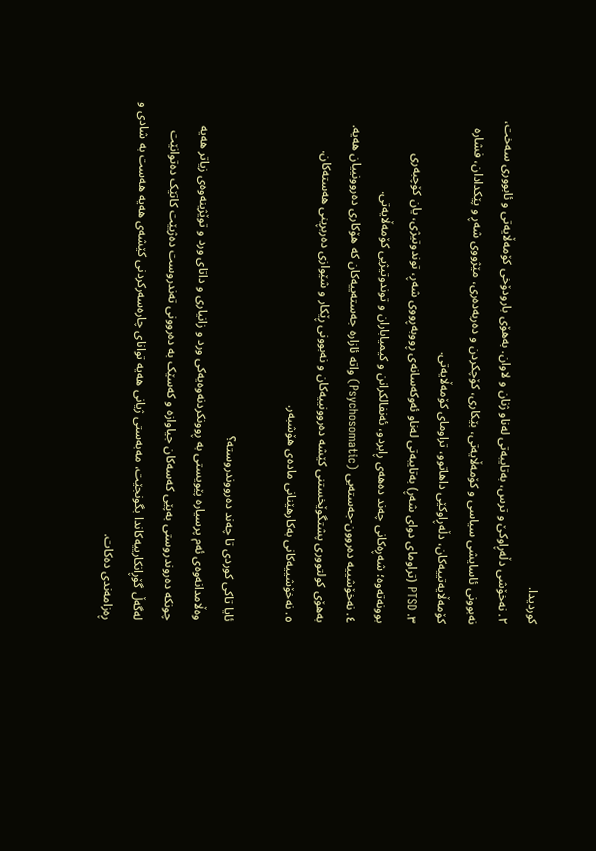کوردیدا.
٢. نەخۆشی دڵەڕاوکێ و ترس، بەتایبەتی لەناو ژنان و لاوان. بەهۆی بارودۆخی کۆمەڵایەتی و ئابووری سەخت، نەبوونی ئاسایشی سیاسی و کۆمەڵایەتی، بێکاری، کۆچکردن و دەربەدەری، مێژووی شەڕ و پێکدادان، فشارە کۆمەڵایەتییەکان، دڵەڕاوکێی داهاتوو، تراومای کۆمەڵایەتی.
٣. PTSD (تراومای دوای شەڕ) بەتایبەتی لەناو ئەوکەسانەی ڕووبەڕووی شەڕ، توندوتیژی، یان کۆچبەری بوونەتەوە؛ شەڕەکانی چەند دەهەی ڕابردو، ئەنفالکرانن و کیمیاباران و توندوتیژیی کۆمەڵایەتی.
٤. نەخۆشییە دەروون-جەستەیی (Psychosomatic) واتە ئازارە جەستەییەکان کە هۆکاری دەروونییان هەیە.
بەهۆی کولتووری پشتگوێخستنی کێشە دەروونییەکان و نەبوونی ڕێکار و شێوازی دەربڕینی هەستەکان.
٥. نەخۆشییەکانی بەکارهێنانی مادەی هۆشبەر.

ئایا تاکی کوردی تا چەند دەرووندروستە؟
وەڵامدانەوەی ئەم پرسیارە پێویستی بە ڕوونکردنەوەیەکی ورد و زانیاری و داتای ورد و توێژینەوەی زیاتر هەیە چونکە دەروندروستی بەپێی کەسەکان جیاوازە و کەسێک بە دەروونی تەندروست دەژیێت کاتێک دەتوانێت لەگەڵ گۆڕانکارییەکاندا بگونجێت، مەبەستی ژیانی هەیە توانای چارەسەرکردنی کێشەی هەیە هەست بە شادی و ڕەزامەندی دەکات.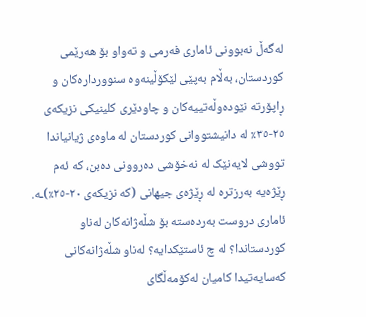لەگەڵ نەبوونی ئاماری فەرمی و تەواو بۆ هەرێمی کوردستان، بەڵام بەپێی لێکۆڵینەوە سنووردارەکان و ڕاپۆرتە نێودەوڵەتییەکان و چاودێری کلینیکی نزیکەی ٢٥-٣٥٪ لە دانیشتووانی کوردستان لە ماوەی ژیانیاندا تووشی لایەنێک لە نەخۆشی دەروونی دەبن، کە ئەم ڕێژەیە بەرزترە لە ڕێژەی جیهانی (کە نزیکەی ٢٠-٢٥٪)ـە.
ئاماری دروست بەردەستە بۆ شڵەژانەکان لەناو کوردستاندا؟ لە چ ئاستێکدایە؟ لەناو شڵەژانەکانی کەسایەتیدا کامیان لەکۆمەڵگای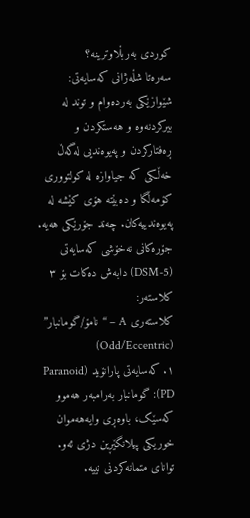کوردی بەربڵاوترینە؟
سەرەتا شڵەژانی کەسایەتی: شێوازێکی بەردەوام و توند لە بیرکردنەوە و هەستکردن و ڕەفتارکردن و پەیوەندیی لەگەڵ خەڵکی کە جیاوازە لە کولتووری کۆمەڵگا و دەبێتە هۆی کێشە لە پەیوەندییەکان. چەند جۆرێکی هەیە.
جۆرەکانی نەخۆشی کەسایەتی (DSM-5) دابەش دەکات بۆ ٣ کلاستەر:
کلاستەری A – “نامۆ/گومانبار” (Odd/Eccentric)
١. کەسایەتی پارانۆید (Paranoid PD): گومانبار بەرامبەر هەموو کەسێک، باوەڕی وایەهەموان خوریکی پیلانگێڕین دژی ئەو. توانای متمانەکردنی نییە.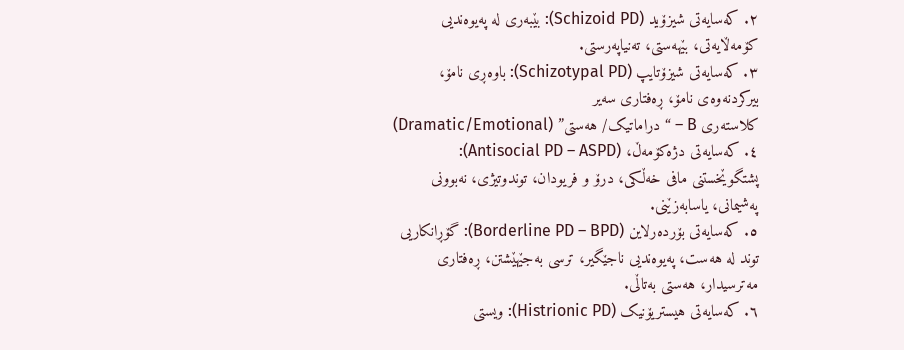٢. کەسایەتی شیزۆید (Schizoid PD): بێبەری لە پەیوەندیی کۆمەڵایەتی، بێهەستی، تەنیاپەرستی.
٣. کەسایەتی شیزۆتایپ (Schizotypal PD): باوەڕی نامۆ، بیرکردنەوەی نامۆ، ڕەفتاری سەیر
کلاستەری B – “دراماتیک/ هەستی” (Dramatic/Emotional)
٤. کەسایەتی دژەکۆمەڵ، (Antisocial PD – ASPD): پشتگوێخستنی مافی خەڵکی، درۆ و فریودان، توندوتیژی، نەبوونی پەشیمانی، یاسابەزێنی.
٥. کەسایەتی بۆردەرلاین (Borderline PD – BPD): گۆڕانکاریی توند لە هەست، پەیوەندیی ناجێگیر، ترسی بەجێهێشتن، ڕەفتاری مەترسیدار، هەستی بەتاڵی.
٦. کەسایەتی هیستریۆنیک (Histrionic PD): ویستی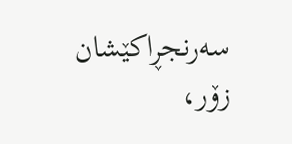سەرنجڕاکێشان زۆر،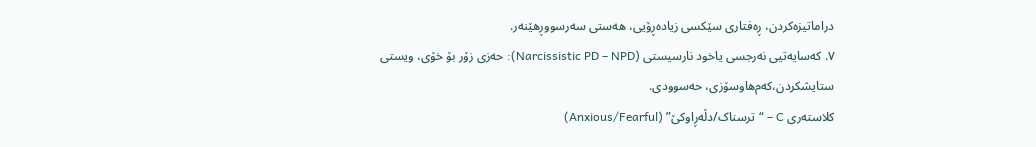دراماتیزەکردن، ڕەفتاری سێکسی زیادەڕۆیی، هەستی سەرسووڕهێنەر.
٧. کەسایەتیی نەرجسی یاخود نارسیستی (Narcissistic PD – NPD): حەزی زۆر بۆ خۆی، ویستی ستایشکردن،کەم‌هاوسۆزی، حەسوودی.
کلاستەری C – “ترسناک/دڵەڕاوکێ” (Anxious/Fearful)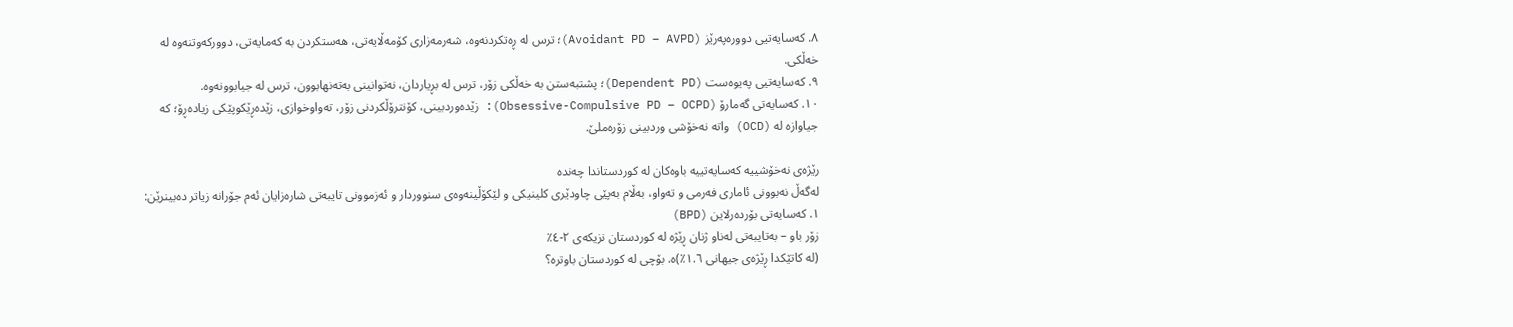٨. کەسایەتیی دوورەپەرێز (Avoidant PD – AVPD)؛ ترس لە ڕەتکردنەوە، شەرمەزاری کۆمەڵایەتی، هەستکردن بە کەمایەتی، دوورکەوتنەوە لە خەڵکی.
٩. کەسایەتیی پەیوەست (Dependent PD)؛ پشتبەستن بە خەڵکی زۆر، ترس لە بڕیاردان، نەتوانینی بەتەنهابوون، ترس لە جیابوونەوە.
١٠. کەسایەتی گەمارۆ (Obsessive-Compulsive PD – OCPD): زێدەوردبینی، کۆنترۆڵکردنی زۆر، تەواوخوازی، زێدەڕێکوپێکی زیادەڕۆ؛ کە جیاوازە لە (OCD) واتە نەخۆشی وردبینی زۆرەملێ.

رێژەی نەخۆشییە کەسایەتییە باوەکان لە کوردستاندا چەندە
لەگەڵ نەبوونی ئاماری فەرمی و تەواو، بەڵام بەپێی چاودێری کلینیکی و لێکۆڵینەوەی سنووردار و ئەزموونی تایبەتی شارەزایان ئەم جۆرانە زیاتر دەبینرێن:
١. کەسایەتی بۆردەرلاین (BPD)
زۆر باو – بەتایبەتی لەناو ژنان ڕێژە لە کوردستان نزیکەی ٢-٤٪
(لە کاتێکدا ڕێژەی جیهانی ١.٦٪)ە. بۆچی لە کوردستان باوترە؟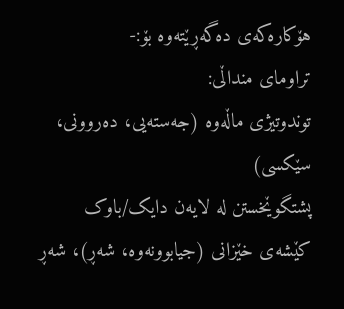هۆکارەکەی دەگەڕێتەوە بۆ:-
تراومای منداڵی:
توندوتیژی ماڵەوە (جەستەیی، دەروونی، سێکسی)
پشتگوێخستن لە لایەن دایک/باوک
کێشەی خێزانی (جیابوونەوە، شەڕ)، شەڕ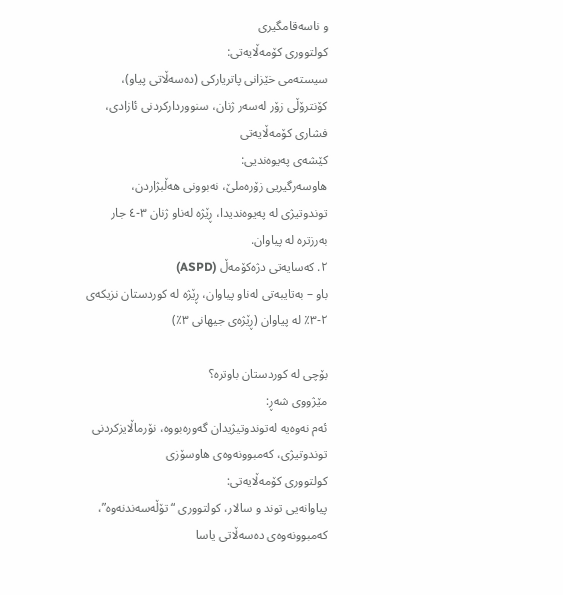و ناسەقامگیری
کولتووری کۆمەڵایەتی:
سیستەمی خێزانی پاتریارکی (دەسەڵاتی پیاو)، کۆنترۆڵی زۆر لەسەر ژنان، سنووردارکردنی ئازادی، فشاری کۆمەڵایەتی
کێشەی پەیوەندیی:
هاوسەرگیریی زۆرەملێ، نەبوونی هەڵبژاردن، توندوتیژی لە پەیوەندیدا، ڕێژە لەناو ژنان ٣-٤ جار بەرزترە لە پیاوان.
٢. کەسایەتی دژەکۆمەڵ (ASPD)
باو – بەتایبەتی لەناو پیاوان، ڕێژە لە کوردستان نزیکەی ٢-٣٪ لە پیاوان (ڕێژەی جیهانی ٣٪)

بۆچی لە کوردستان باوترە؟
مێژووی شەڕ:
ئەم نەوەیە لەتوندوتیژیدان گەورەبووە، نۆرماڵایزکردنی توندوتیژی، کەمبوونەوەی هاوسۆزی
کولتووری کۆمەڵایەتی:
پیاوانەیی توند و سالار، کولتووری “تۆڵەسەندنەوە”، کەمبوونەوەی دەسەڵاتی یاسا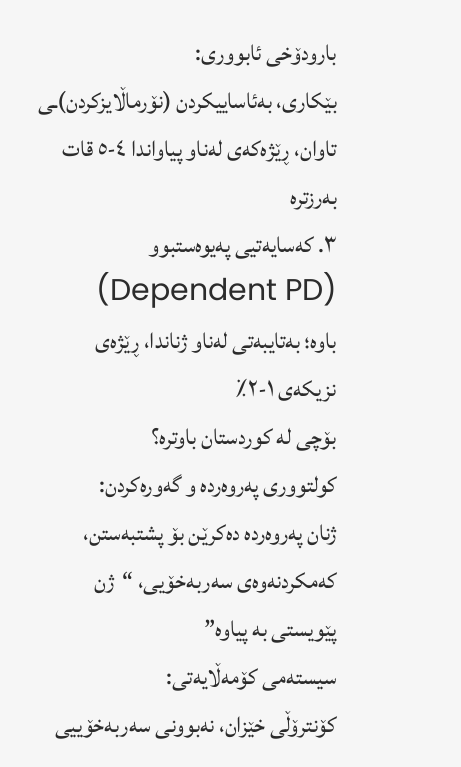بارودۆخی ئابووری:
بێکاری، بەئاساییکردن (نۆرماڵایزکردن)ـی تاوان، ڕێژەکەی لەناو پیاواندا ٤-٥ قات بەرزترە
٣. کەسایەتیی پەیوەستبوو (Dependent PD)
باوە؛ بەتایبەتی لەناو ژناندا، ڕێژەی نزیکەی ١-٢٪
بۆچی لە کوردستان باوترە؟
کولتووری پەروەردە و گەورەکردن:
ژنان پەروەردە دەکرێن بۆ پشتبەستن، کەمکردنەوەی سەربەخۆیی، “ژن پێویستی بە پیاوە”
سیستەمی کۆمەڵایەتی:
کۆنترۆڵی خێزان، نەبوونی سەربەخۆییی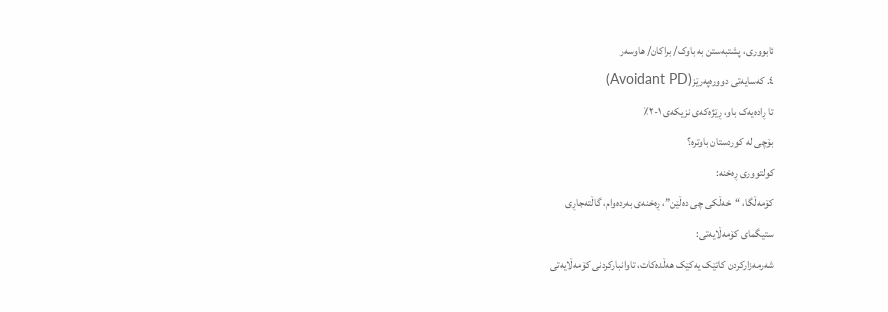ئابووری، پشتبەستن بە باوک/ براکان/ هاوسەر
٤. کەسایەتی دوورەپەرێز(Avoidant PD)
تا ڕادەیەک باو، ڕێژەکەی نزیکەی ١-٢٪
بۆچی لە کوردستان باوترە؟
کولتووری ڕەخنە:
کۆمەڵگا، “خەڵکی چی دەڵێن”، ڕەخنەی بەردەوام، گاڵتەجاڕی
ستیگمای کۆمەڵایەتی:
شەرمەزارکردن کاتێک یەکێک هەڵدەکات، تاوانبارکردنی کۆمەڵایەتی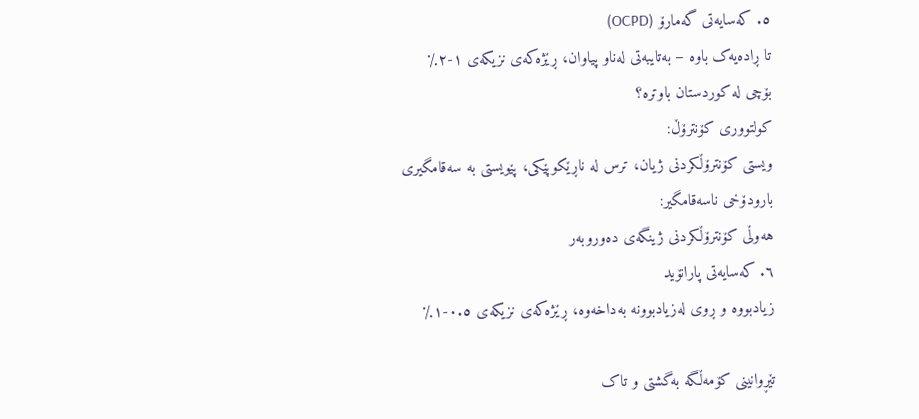٥. کەسایەتی گەمارۆ (OCPD)
تا ڕادەیەک باوە – بەتایبەتی لەناو پیاوان، ڕێژەکەی نزیکەی ١-٢٪
بۆچی لە کوردستان باوترە؟
کولتووری کۆنترۆڵ:
ویستی کۆنترۆڵکردنی ژیان، ترس لە ناڕێکوپێکی، پێویستی بە سەقامگیری
بارودۆخی ناسەقامگیر:
هەوڵی کۆنترۆڵکردنی ژینگەی دەوروبەر
٦. کەسایەتی پارانۆید
زیادبووە و ڕوی لەزیادبوونە بەداخەوە، ڕێژەکەی نزیکەی ٠.٥-١٪

تێڕوانینی کۆمەڵگە بەگشتی و تاک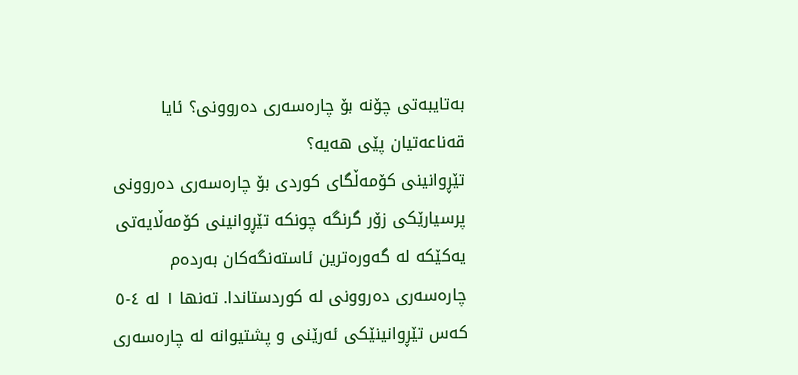بەتایبەتی چۆنە بۆ چارەسەری دەروونی؟ ئایا قەناعەتیان پێی هەیە؟
تێڕوانینی کۆمەڵگای کوردی بۆ چارەسەری دەروونی پرسیارێکی زۆر گرنگە چونکە تێڕوانینی کۆمەڵایەتی یەکێکە لە گەورەترین ئاستەنگەکان بەردەم چارەسەری دەروونی لە کوردستاندا. تەنها ١ لە ٤-٥ کەس تێڕوانینێکی ئەرێنی و پشتیوانە لە چارەسەری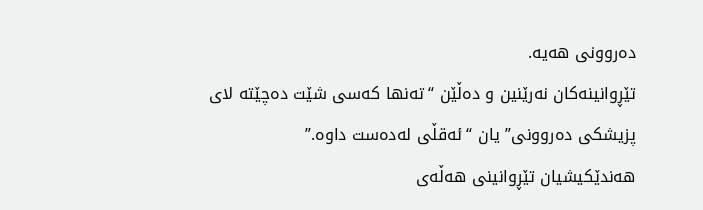دەروونی هەیە.
تێڕوانینەکان نەرێنین و دەڵێن “تەنها کەسی شێت دەچێتە لای پزیشکی دەروونی” یان “ئەقڵی لەدەست داوە.”
هەندێکیشیان تێڕوانینی هەڵەی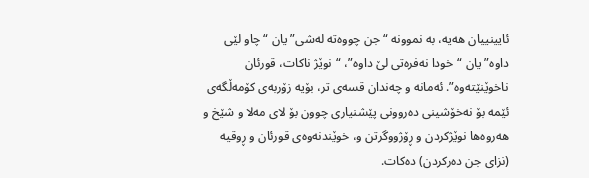ئایینییان هەیە، بە نموونە “جن چووەتە لەشی” یان “چاو لێی داوە” یان “خودا نەفرەتی لێ داوە”، “نوێژ ناکات، قورئان ناخوێنێتەوە”. ئەمانە و چەندان قسەی تر، بۆیە زۆربەی کۆمەڵگەی ئێمە بۆ نەخۆشینی دەروونی پێشنیاری چوون بۆ لای مەلا و شێخ و هەروەها نوێژکردن و ڕۆژووگرتن و، خوێندنەوەی قورئان و ڕوقیە (نزای جن دەرکردن) دەکات.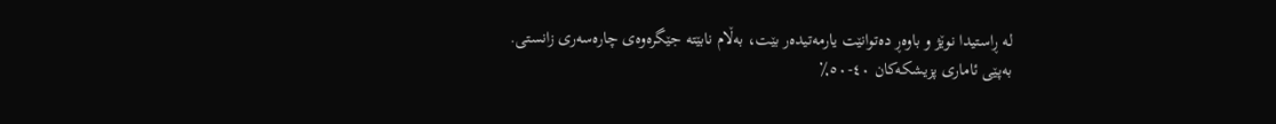لە ڕاستیدا نوێژ و باوەڕ دەتوانێت یارمەتیدەر بێت، بەڵام نابێتە جێگرەوەی چارەسەری زانستی.
بەپێی ئاماری پزیشکەکان ٤٠-٥٠٪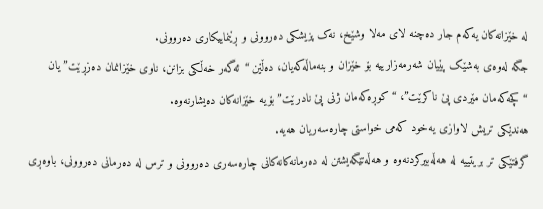لە خێزانەکان یەکەم جار دەچنە لای مەلا وشێخ، نەک پزیشکی دەروونی و ڕێنماییکاری دەروونی.
جگە لەوەی بەشێک پێیان شەرمەزارییە بۆ خێزان و بنەماڵەکەیان، دەڵێن “ئەگەر خەڵکی بزانن، ناوی خێزانمان دەزڕێت” یان “کچەکەمان مێردی پێ ناکرێت”، “کوڕەکەمان ژنی پێ نادرێت” بۆیە خێزانەکان دەیشارنەوە.
هەندێکی تریش لاوازی یەخود کەمی خواستی چارەسەریان هەیە.
گرفتێکی تر بریتییە لە هەڵەبیرکردنەوە و هەڵەتێگەیشتن لە دەرمانەکانەکانی چارەسەری دەروونی و ترس لە دەرمانی دەروونی، باوەڕی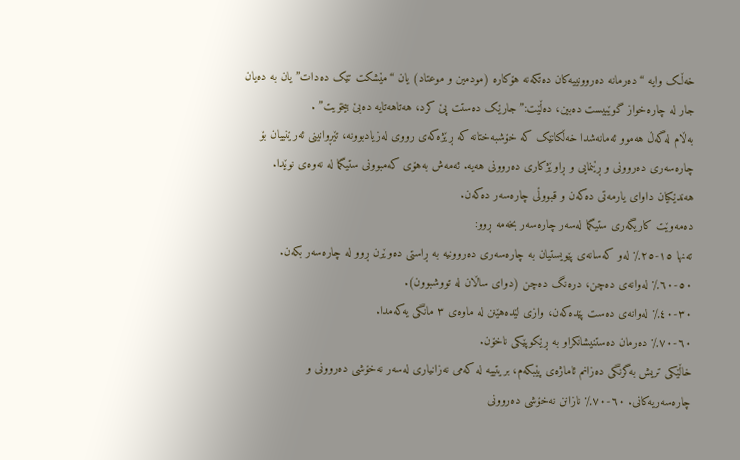خەڵک وایە “دەرمانە دەروونییەکان دەتکەنە هۆکارە (مودمین و موعتاد) یان “مێشکت تێک دەدات” یان بە دەیان جار لە چارەخواز گوێبیست دەبین، دەڵێت:”جارێک دەستت پێ کرد، هەتاهەتایە دەبێ بیخۆیت” .
بەڵام لەگەڵ هەموو ئەمانەشدا خەڵکانێک کە خۆشبەختانە کە ڕێژەکەی رووی لەزیادبوونە، تێڕوانینی ئەرێنییان بۆ چارەسەری دەروونی و ڕێنمایی و ڕاوێژکاری دەروونی هەیە. ئەمەش بەهۆی کەمبوونی ستیگما لە نەوەی نوێدا. هەندێکیان داوای یارمەتی دەکەن و قبووڵی چارەسەر دەکەن.
دەمەوێت کاریگەری ستیگما لەسەر چارەسەر بخەمە ڕوو:
تەنها ١٥-٢٥٪ لەو کەسانەی پێویستیان بە چارەسەری دەروونیە بە ڕاستی دەوێرن ڕوو لە چارەسەر بکەن.
٥٠-٦٠٪ لەوانەی دەچن، درەنگ دەچن (دوای ساڵان لە تووشبوون).
٣٠-٤٠٪ لەوانەی دەست پێدەکەن، وازی لێدەهێنن لە ماوەی ٣ مانگی یەکەمدا.
٦٠-٧٠٪ دەرمان دەستنیشانکراو بە ڕێکوپێکی ناخۆن.
خاڵێکی تریش بەگرنگی دەزانم ئاماژەی پێبکەم، بریتییە لە کەمی نەزانیاری لەسەر نەخۆشی دەروونی و چارەسەریەکانی. ٦٠-٧٠٪ نازانن نەخۆشی دەروونی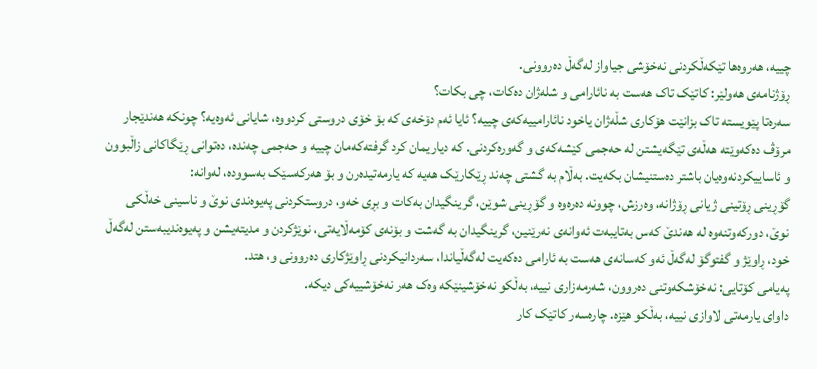چییە، هەروەها تێکەڵکردنی نەخۆشی جیاواز لەگەڵ دەروونی.
ڕۆژنامەی هەولێر: کاتێک تاک هەست بە نائارامی و شلەژان دەکات، چی بکات؟
سەرەتا پێویستە تاک بزانێت هۆکاری شڵەژان یاخود نائارامییەکەی چییە؟ ئایا ئەم دۆخەی کە بۆ خۆی دروستی کردووە، شایانی ئەوەیە؟ چونکە هەندێجار مرۆڤ دەکەوێتە هەڵەی تێگەیشتن لە حەجمی کێشەکەی و گەورەکردنی. کە دیاریمان کرد گرفتەکەمان چییە و حەجمی چەندە، دەتوانی ڕێگاکانی زاڵبوون و ئاساییکردنەوەیان باشتر دەستنیشان بکەیت. بەڵام بە گشتی چەند ڕێکارێک هەیە کە یارمەتیدەرن و بۆ هەرکەسێک بەسوودە، لەوانە:
گۆڕینی ڕۆتینی ژیانی ڕۆژانە، وەرزش، چوونە دەرەوە و گۆڕینی شوێن، گرینگیدان بەکات و بڕی خەو، دروستکردنی پەیوەندی نوێ و ناسینی خەڵکی نوێ، دورکەوتنەوە لە هەندێ کەس بەتایبەت ئەوانەی نەرێنین، گرینگیدان بە گەشت و بۆنەی کۆمەڵایەتی، نوێژکردن و مدیتەیشن و پەیوەندیبەستن لەگەڵ خود، ڕاوێژ و گفتوگۆ لەگەڵ ئەو کەسانەی هەست بە ئارامی دەکەیت لەگەڵیاندا، سەردانیکردنی ڕاوێژکاری دەروونی و، هتد.
پەیامی کۆتایی: نەخۆشکەوتنی دەروون، شەرمەزاری نییە، بەڵکو نەخۆشینێکە وەک هەر نەخۆشییەکی دیکە.
داوای یارمەتی لاوازی نییە، بەڵکو هێزە. چارەسەر کاتێک کار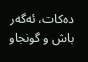دەکات، ئەگەر باش و گونجاو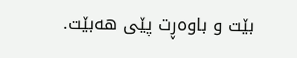بێت و باوەڕت پێی هەبێت.